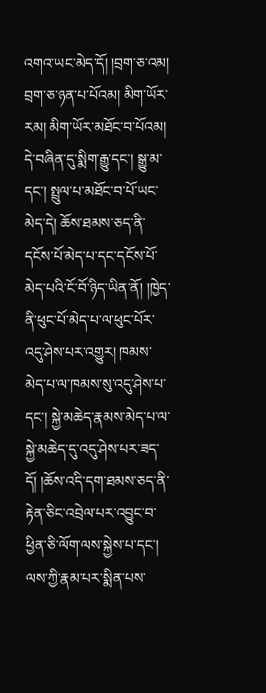འགའ་ཡང་མེད་དོ། །བྲག་ཅ་འམ། བྲག་ཅ་ཉན་པ་པོའམ། མིག་ཡོར་རམ། མིག་ཡོར་མཐོང་བ་པོའམ། དེ་བཞིན་དུ་སྨིག་རྒྱུ་དང་། སྒྱུ་མ་དང་། སྤྲུལ་པ་མཐོང་བ་པོ་ཡང་མེད་དེ། ཆོས་ཐམས་ཅད་ནི་དངོས་པོ་མེད་པ་དང་དངོས་པོ་མེད་པའི་ངོ་བོ་ཉིད་ཡིན་ནོ། །ཁྱེད་ནི་ཕུང་པོ་མེད་པ་ལ་ཕུང་པོར་འདུ་ཤེས་པར་འགྱུར། ཁམས་མེད་པ་ལ་ཁམས་སུ་འདུ་ཤེས་པ་དང་། སྐྱེ་མཆེད་རྣམས་མེད་པ་ལ་སྐྱེ་མཆེད་དུ་འདུ་ཤེས་པར་ཟད་དོ། །ཆོས་འདི་དག་ཐམས་ཅད་ནི་རྟེན་ཅིང་འབྲེལ་པར་འབྱུང་བ་ཕྱིན་ཅི་ལོག་ལས་སྐྱེས་པ་དང་། ལས་ཀྱི་རྣམ་པར་སྨིན་པས་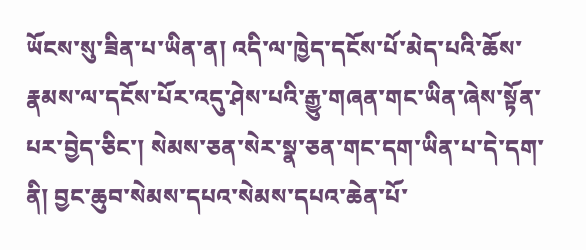ཡོངས་སུ་ཟིན་པ་ཡིན་ན། འདི་ལ་ཁྱེད་དངོས་པོ་མེད་པའི་ཆོས་རྣམས་ལ་དངོས་པོར་འདུ་ཤེས་པའི་རྒྱུ་གཞན་གང་ཡིན་ཞེས་སྟོན་པར་བྱེད་ཅིང་། སེམས་ཅན་སེར་སྣ་ཅན་གང་དག་ཡིན་པ་དེ་དག་ནི། བྱང་ཆུབ་སེམས་དཔའ་སེམས་དཔའ་ཆེན་པོ་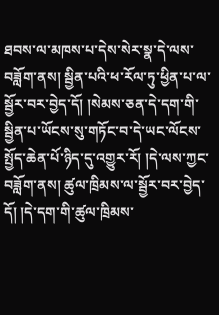ཐབས་ལ་མཁས་པ་དེས་སེར་སྣ་དེ་ལས་བཟློག་ནས། སྦྱིན་པའི་ཕ་རོལ་ཏུ་ཕྱིན་པ་ལ་སྦྱོར་བར་བྱེད་དོ། །སེམས་ཅན་དེ་དག་གི་སྦྱིན་པ་ཡོངས་སུ་གཏོང་བ་དེ་ཡང་ལོངས་སྤྱོད་ཆེན་པོ་ཉིད་དུ་འགྱུར་རོ། །དེ་ལས་ཀྱང་བཟློག་ནས། ཚུལ་ཁྲིམས་ལ་སྦྱོར་བར་བྱེད་དོ། །དེ་དག་གི་ཚུལ་ཁྲིམས་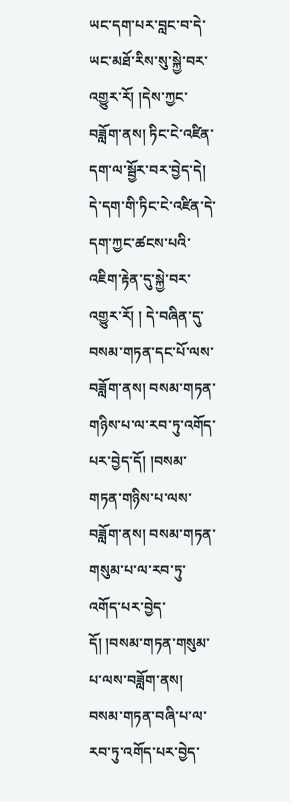ཡང་དག་པར་བླང་བ་དེ་ཡང་མཐོ་རིས་སུ་སྐྱེ་བར་འགྱུར་རོ། །དེས་ཀྱང་བཟློག་ནས། ཏིང་ངེ་འཛིན་དག་ལ་སྦྱོར་བར་བྱེད་དེ། དེ་དག་གི་ཏིང་ངེ་འཛིན་དེ་དག་ཀྱང་ཚངས་པའི་འཇིག་རྟེན་དུ་སྐྱེ་བར་འགྱུར་རོ། ། དེ་བཞིན་དུ་བསམ་གཏན་དང་པོ་ལས་བཟློག་ནས། བསམ་གཏན་གཉིས་པ་ལ་རབ་ཏུ་འགོད་པར་བྱེད་དོ། །བསམ་གཏན་གཉིས་པ་ལས་བཟློག་ནས། བསམ་གཏན་གསུམ་པ་ལ་རབ་ཏུ་འགོད་པར་བྱེད་དོ། །བསམ་གཏན་གསུམ་པ་ལས་བཟློག་ནས། བསམ་གཏན་བཞི་པ་ལ་རབ་ཏུ་འགོད་པར་བྱེད་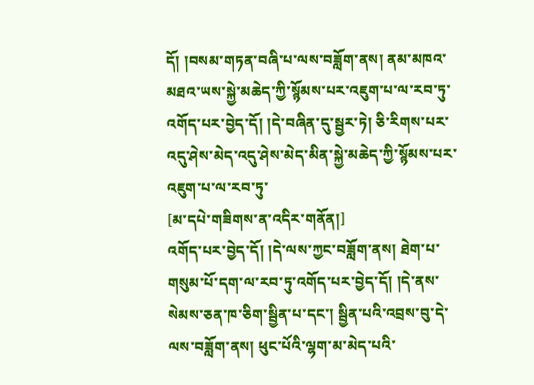དོ། །བསམ་གཏན་བཞི་པ་ལས་བཟློག་ནས། ནམ་མཁའ་མཐའ་ཡས་སྐྱེ་མཆེད་ཀྱི་སྙོམས་པར་འཇུག་པ་ལ་རབ་ཏུ་འགོད་པར་བྱེད་དོ། །དེ་བཞིན་དུ་སྦྱར་ཏེ། ཅི་རིགས་པར་འདུ་ཤེས་མེད་འདུ་ཤེས་མེད་མིན་སྐྱེ་མཆེད་ཀྱི་སྙོམས་པར་འཇུག་པ་ལ་རབ་ཏུ་
[མ་དཔེ་གཟིགས་ན་འདིར་གནོན།]
འགོད་པར་བྱེད་དོ། །དེ་ལས་ཀྱང་བཟློག་ནས། ཐེག་པ་གསུམ་པོ་དག་ལ་རབ་ཏུ་འགོད་པར་བྱེད་དོ། །དེ་ནས་སེམས་ཅན་ཁ་ཅིག་སྦྱིན་པ་དང་། སྦྱིན་པའི་འབྲས་བུ་དེ་ལས་བཟློག་ནས། ཕུང་པོའི་ལྷག་མ་མེད་པའི་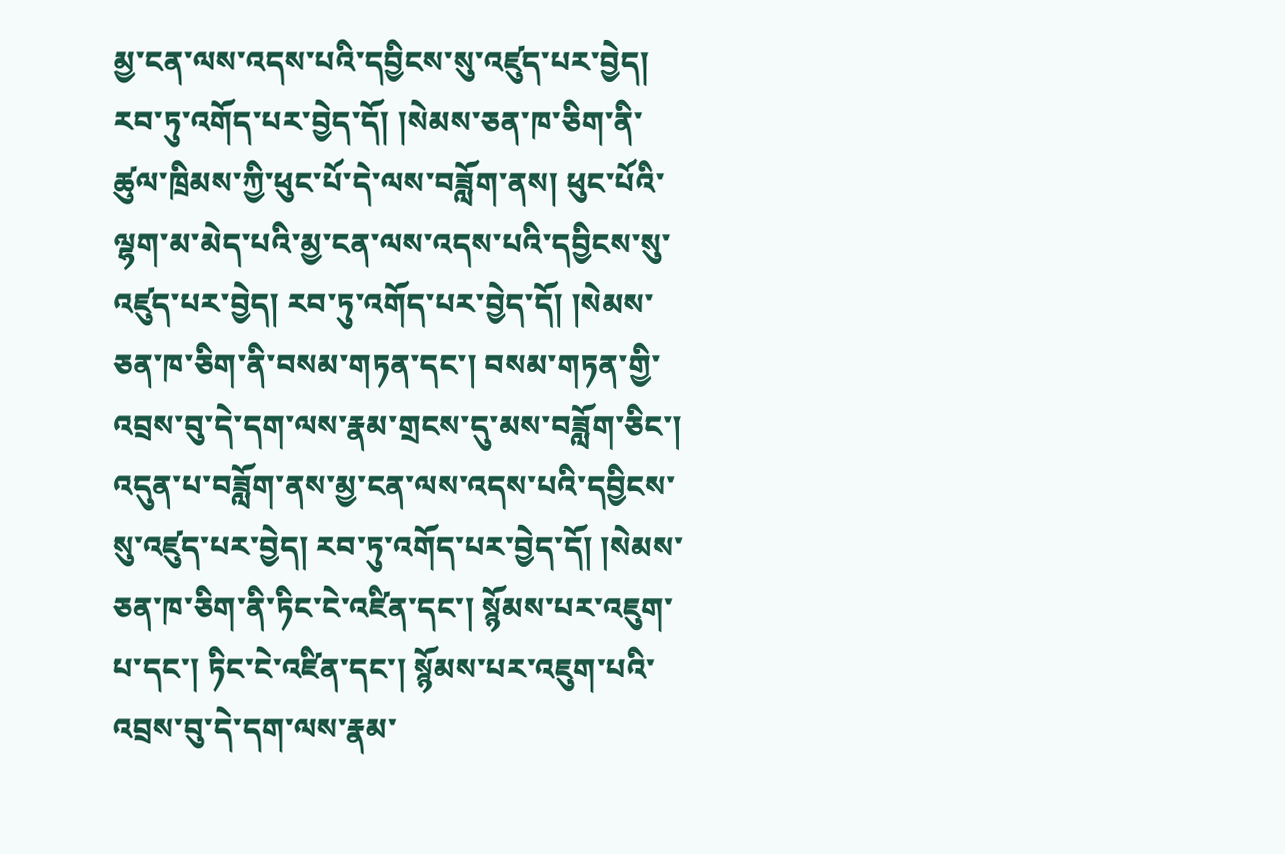མྱ་ངན་ལས་འདས་པའི་དབྱིངས་སུ་འཛུད་པར་བྱེད། རབ་ཏུ་འགོད་པར་བྱེད་དོ། །སེམས་ཅན་ཁ་ཅིག་ནི་ཚུལ་ཁྲིམས་ཀྱི་ཕུང་པོ་དེ་ལས་བཟློག་ནས། ཕུང་པོའི་ལྷག་མ་མེད་པའི་མྱ་ངན་ལས་འདས་པའི་དབྱིངས་སུ་འཛུད་པར་བྱེད། རབ་ཏུ་འགོད་པར་བྱེད་དོ། །སེམས་ཅན་ཁ་ཅིག་ནི་བསམ་གཏན་དང་། བསམ་གཏན་གྱི་འབྲས་བུ་དེ་དག་ལས་རྣམ་གྲངས་དུ་མས་བཟློག་ཅིང་། འདུན་པ་བཟློག་ནས་མྱ་ངན་ལས་འདས་པའི་དབྱིངས་སུ་འཛུད་པར་བྱེད། རབ་ཏུ་འགོད་པར་བྱེད་དོ། །སེམས་ཅན་ཁ་ཅིག་ནི་ཏིང་ངེ་འཛིན་དང་། སྙོམས་པར་འཇུག་པ་དང་། ཏིང་ངེ་འཛིན་དང་། སྙོམས་པར་འཇུག་པའི་འབྲས་བུ་དེ་དག་ལས་རྣམ་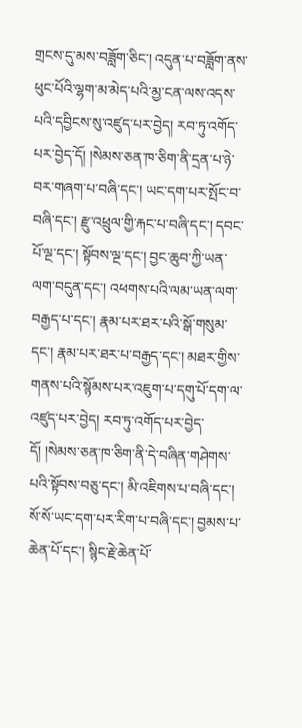གྲངས་དུ་མས་བཟློག་ཅིང་། འདུན་པ་བཟློག་ནས་ཕུང་པོའི་ལྷག་མ་མེད་པའི་མྱ་ངན་ལས་འདས་པའི་དབྱིངས་སུ་འཛུད་པར་བྱེད། རབ་ཏུ་འགོད་པར་བྱེད་དོ། །སེམས་ཅན་ཁ་ཅིག་ནི་དྲན་པ་ཉེ་བར་གཞག་པ་བཞི་དང་། ཡང་དག་པར་སྤོང་བ་བཞི་དང་། རྫུ་འཕྲུལ་གྱི་རྐང་པ་བཞི་དང་། དབང་པོ་ལྔ་དང་། སྟོབས་ལྔ་དང་། བྱང་ཆུབ་ཀྱི་ཡན་ལག་བདུན་དང་། འཕགས་པའི་ལམ་ཡན་ལག་བརྒྱད་པ་དང་། རྣམ་པར་ཐར་པའི་སྒོ་གསུམ་དང་། རྣམ་པར་ཐར་པ་བརྒྱད་དང་། མཐར་གྱིས་གནས་པའི་སྙོམས་པར་འཇུག་པ་དགུ་པོ་དག་ལ་འཛུད་པར་བྱེད། རབ་ཏུ་འགོད་པར་བྱེད་དོ། །སེམས་ཅན་ཁ་ཅིག་ནི་དེ་བཞིན་གཤེགས་པའི་སྟོབས་བཅུ་དང་། མི་འཇིགས་པ་བཞི་དང་། སོ་སོ་ཡང་དག་པར་རིག་པ་བཞི་དང་། བྱམས་པ་ཆེན་པོ་དང་། སྙིང་རྗེ་ཆེན་པོ་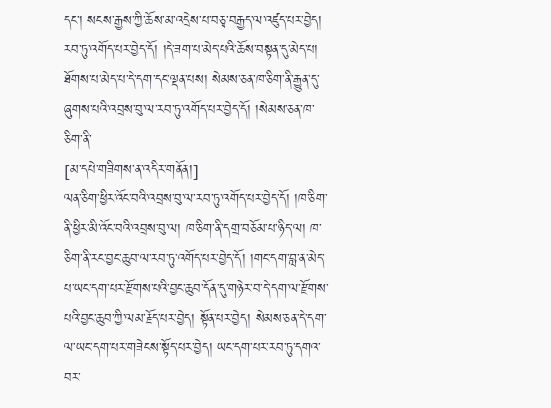དང་། སངས་རྒྱས་ཀྱི་ཆོས་མ་འདྲེས་པ་བཅྭ་བརྒྱད་ལ་འཛུད་པར་བྱེད། རབ་ཏུ་འགོད་པར་བྱེད་དོ། །དེ་ཟག་པ་མེད་པའི་ཆོས་བསྟན་དུ་མེད་པ། ཐོགས་པ་མེད་པ་དེ་དག་དང་ལྡན་པས། སེམས་ཅན་ཁ་ཅིག་ནི་རྒྱུན་དུ་ཞུགས་པའི་འབྲས་བུ་ལ་རབ་ཏུ་འགོད་པར་བྱེད་དོ། །སེམས་ཅན་ཁ་ཅིག་ནི་
[མ་དཔེ་གཟིགས་ན་འདིར་གནོན།]
ལན་ཅིག་ཕྱིར་འོང་བའི་འབྲས་བུ་ལ་རབ་ཏུ་འགོད་པར་བྱེད་དོ། །ཁ་ཅིག་ནི་ཕྱིར་མི་འོང་བའི་འབྲས་བུ་ལ། ཁ་ཅིག་ནི་དགྲ་བཅོམ་པ་ཉིད་ལ། ཁ་ཅིག་ནི་རང་བྱང་ཆུབ་ལ་རབ་ཏུ་འགོད་པར་བྱེད་དོ། །གང་དག་བླ་ན་མེད་པ་ཡང་དག་པར་རྫོགས་པའི་བྱང་ཆུབ་དོན་དུ་གཉེར་བ་དེ་དག་ལ་རྫོགས་པའི་བྱང་ཆུབ་ཀྱི་ལམ་རྗོད་པར་བྱེད། སྟོན་པར་བྱེད། སེམས་ཅན་དེ་དག་ལ་ཡང་དག་པར་གཟེངས་སྟོད་པར་བྱེད། ཡང་དག་པར་རབ་ཏུ་དགའ་བར་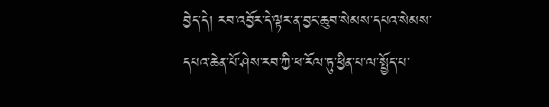བྱེད་དེ། རབ་འབྱོར་དེ་ལྟར་ན་བྱང་ཆུབ་སེམས་དཔའ་སེམས་དཔའ་ཆེན་པོ་ཤེས་རབ་ཀྱི་ཕ་རོལ་ཏུ་ཕྱིན་པ་ལ་སྤྱོད་པ་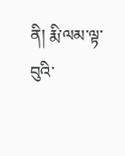ནི། རྨི་ལམ་ལྟ་བུའི་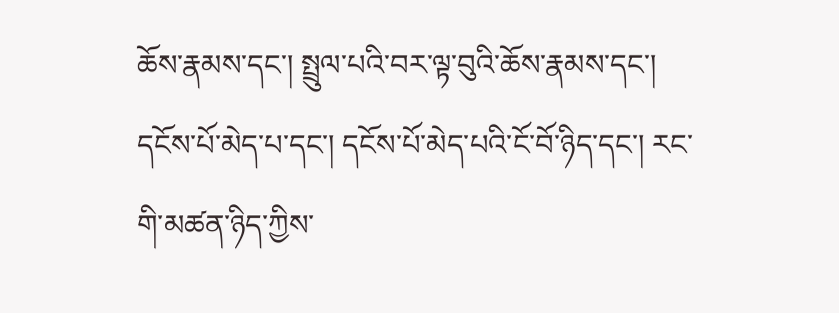ཆོས་རྣམས་དང་། སྤྲུལ་པའི་བར་ལྟ་བུའི་ཆོས་རྣམས་དང་། དངོས་པོ་མེད་པ་དང་། དངོས་པོ་མེད་པའི་ངོ་བོ་ཉིད་དང་། རང་གི་མཚན་ཉིད་ཀྱིས་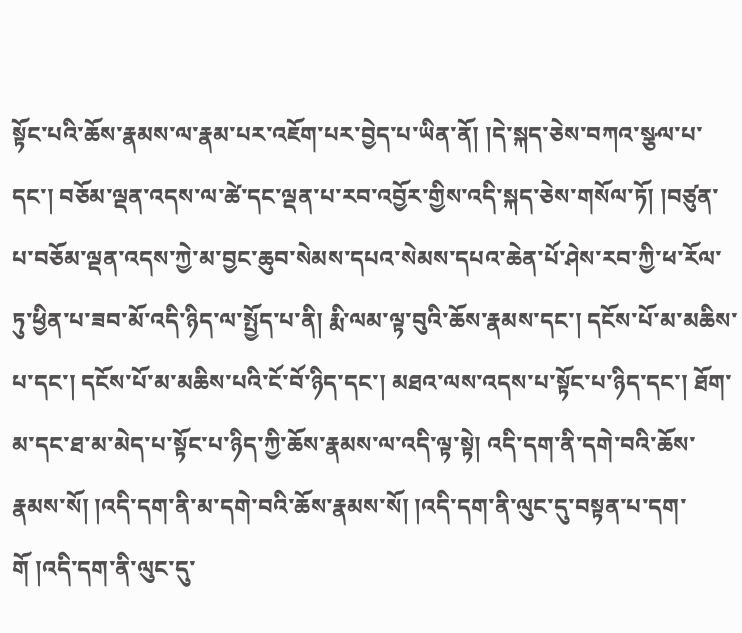སྟོང་པའི་ཆོས་རྣམས་ལ་རྣམ་པར་འཇོག་པར་བྱེད་པ་ཡིན་ནོ། །དེ་སྐད་ཅེས་བཀའ་སྩལ་པ་དང་། བཅོམ་ལྡན་འདས་ལ་ཚེ་དང་ལྡན་པ་རབ་འབྱོར་གྱིས་འདི་སྐད་ཅེས་གསོལ་ཏོ། །བཙུན་པ་བཅོམ་ལྡན་འདས་ཀྱེ་མ་བྱང་ཆུབ་སེམས་དཔའ་སེམས་དཔའ་ཆེན་པོ་ཤེས་རབ་ཀྱི་ཕ་རོལ་ཏུ་ཕྱིན་པ་ཟབ་མོ་འདི་ཉིད་ལ་སྤྱོད་པ་ནི། རྨི་ལམ་ལྟ་བུའི་ཆོས་རྣམས་དང་། དངོས་པོ་མ་མཆིས་པ་དང་། དངོས་པོ་མ་མཆིས་པའི་ངོ་བོ་ཉིད་དང་། མཐའ་ལས་འདས་པ་སྟོང་པ་ཉིད་དང་། ཐོག་མ་དང་ཐ་མ་མེད་པ་སྟོང་པ་ཉིད་ཀྱི་ཆོས་རྣམས་ལ་འདི་ལྟ་སྟེ། འདི་དག་ནི་དགེ་བའི་ཆོས་རྣམས་སོ། །འདི་དག་ནི་མ་དགེ་བའི་ཆོས་རྣམས་སོ། །འདི་དག་ནི་ལུང་དུ་བསྟན་པ་དག་གོ །འདི་དག་ནི་ལུང་དུ་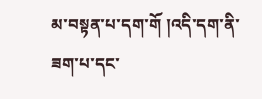མ་བསྟན་པ་དག་གོ །འདི་དག་ནི་ཟག་པ་དང་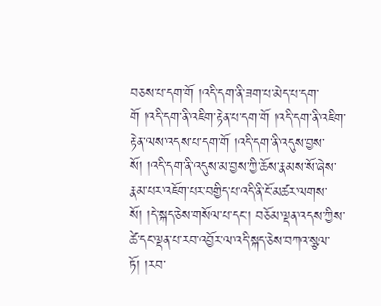བཅས་པ་དག་གོ །འདི་དག་ནི་ཟག་པ་མེད་པ་དག་གོ །འདི་དག་ནི་འཇིག་རྟེན་པ་དག་གོ །འདི་དག་ནི་འཇིག་རྟེན་ལས་འདས་པ་དག་གོ །འདི་དག་ནི་འདུས་བྱས་སོ། །འདི་དག་ནི་འདུས་མ་བྱས་ཀྱི་ཆོས་རྣམས་སོ་ཞེས་རྣམ་པར་འཇོག་པར་བགྱིད་པ་འདི་ནི་ངོ་མཚར་ལགས་སོ། །དེ་སྐད་ཅེས་གསོལ་པ་དང་། བཅོམ་ལྡན་འདས་ཀྱིས་ཚེ་དང་ལྡན་པ་རབ་འབྱོར་ལ་འདི་སྐད་ཅེས་བཀའ་སྩལ་ཏོ། །རབ་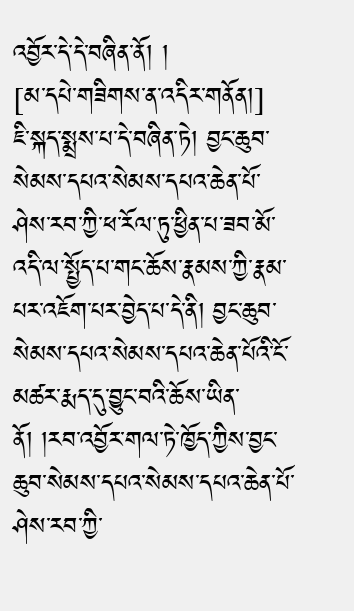འབྱོར་དེ་དེ་བཞིན་ནོ། །
[མ་དཔེ་གཟིགས་ན་འདིར་གནོན།]
ཇི་སྐད་སྨྲས་པ་དེ་བཞིན་ཏེ། བྱང་ཆུབ་སེམས་དཔའ་སེམས་དཔའ་ཆེན་པོ་ཤེས་རབ་ཀྱི་ཕ་རོལ་ཏུ་ཕྱིན་པ་ཟབ་མོ་འདི་ལ་སྤྱོད་པ་གང་ཆོས་རྣམས་ཀྱི་རྣམ་པར་འཇོག་པར་བྱེད་པ་དེ་ནི། བྱང་ཆུབ་སེམས་དཔའ་སེམས་དཔའ་ཆེན་པོའི་ངོ་མཚར་རྨད་དུ་བྱུང་བའི་ཆོས་ཡིན་ནོ། །རབ་འབྱོར་གལ་ཏེ་ཁྱོད་ཀྱིས་བྱང་ཆུབ་སེམས་དཔའ་སེམས་དཔའ་ཆེན་པོ་ཤེས་རབ་ཀྱི་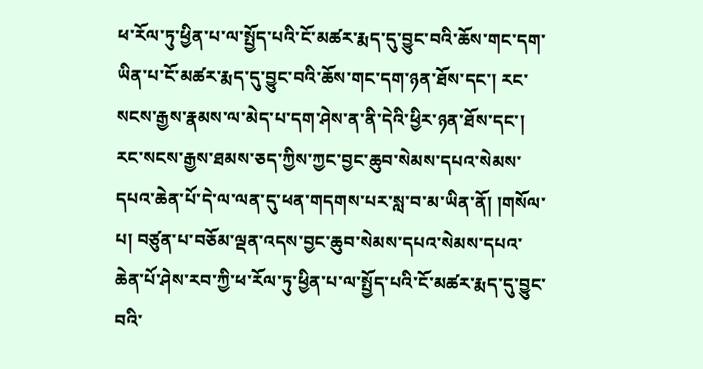ཕ་རོལ་ཏུ་ཕྱིན་པ་ལ་སྤྱོད་པའི་ངོ་མཚར་རྨད་དུ་བྱུང་བའི་ཆོས་གང་དག་ཡིན་པ་ངོ་མཚར་རྨད་དུ་བྱུང་བའི་ཆོས་གང་དག་ཉན་ཐོས་དང་། རང་སངས་རྒྱས་རྣམས་ལ་མེད་པ་དག་ཤེས་ན་ནི་དེའི་ཕྱིར་ཉན་ཐོས་དང་། རང་སངས་རྒྱས་ཐམས་ཅད་ཀྱིས་ཀྱང་བྱང་ཆུབ་སེམས་དཔའ་སེམས་དཔའ་ཆེན་པོ་དེ་ལ་ལན་དུ་ཕན་གདགས་པར་སླ་བ་མ་ཡིན་ནོ། །གསོལ་པ། བཙུན་པ་བཅོམ་ལྡན་འདས་བྱང་ཆུབ་སེམས་དཔའ་སེམས་དཔའ་ཆེན་པོ་ཤེས་རབ་ཀྱི་ཕ་རོལ་ཏུ་ཕྱིན་པ་ལ་སྤྱོད་པའི་ངོ་མཚར་རྨད་དུ་བྱུང་བའི་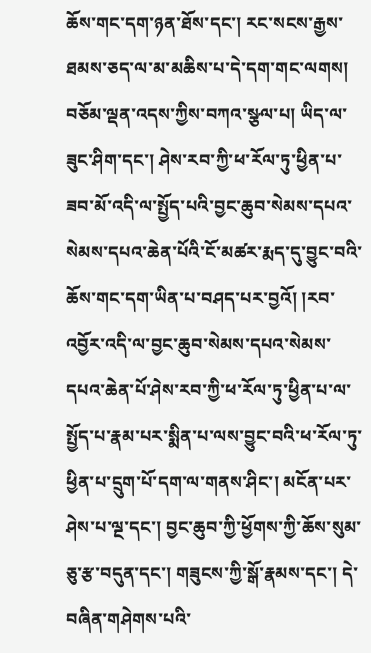ཆོས་གང་དག་ཉན་ཐོས་དང་། རང་སངས་རྒྱས་ཐམས་ཅད་ལ་མ་མཆིས་པ་དེ་དག་གང་ལགས། བཅོམ་ལྡན་འདས་ཀྱིས་བཀའ་སྩལ་པ། ཡིད་ལ་ཟུང་ཤིག་དང་། ཤེས་རབ་ཀྱི་ཕ་རོལ་ཏུ་ཕྱིན་པ་ཟབ་མོ་འདི་ལ་སྤྱོད་པའི་བྱང་ཆུབ་སེམས་དཔའ་སེམས་དཔའ་ཆེན་པོའི་ངོ་མཚར་རྨད་དུ་བྱུང་བའི་ཆོས་གང་དག་ཡིན་པ་བཤད་པར་བྱའོ། །རབ་འབྱོར་འདི་ལ་བྱང་ཆུབ་སེམས་དཔའ་སེམས་དཔའ་ཆེན་པོ་ཤེས་རབ་ཀྱི་ཕ་རོལ་ཏུ་ཕྱིན་པ་ལ་སྤྱོད་པ་རྣམ་པར་སྨིན་པ་ལས་བྱུང་བའི་ཕ་རོལ་ཏུ་ཕྱིན་པ་དྲུག་པོ་དག་ལ་གནས་ཤིང་། མངོན་པར་ཤེས་པ་ལྔ་དང་། བྱང་ཆུབ་ཀྱི་ཕྱོགས་ཀྱི་ཆོས་སུམ་ཅུ་རྩ་བདུན་དང་། གཟུངས་ཀྱི་སྒོ་རྣམས་དང་། དེ་བཞིན་གཤེགས་པའི་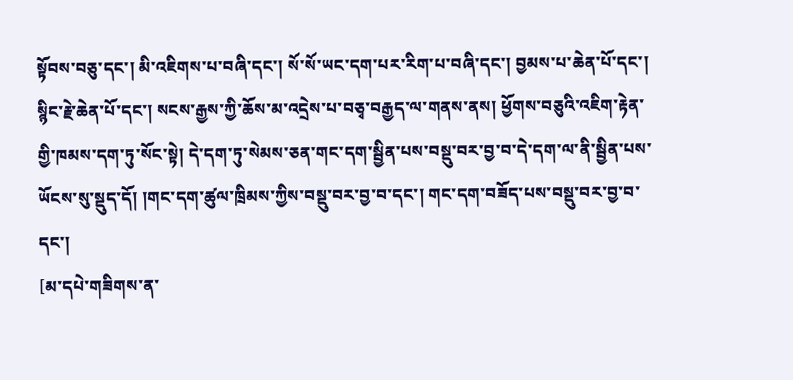སྟོབས་བཅུ་དང་། མི་འཇིགས་པ་བཞི་དང་། སོ་སོ་ཡང་དག་པར་རིག་པ་བཞི་དང་། བྱམས་པ་ཆེན་པོ་དང་། སྙིང་རྗེ་ཆེན་པོ་དང་། སངས་རྒྱས་ཀྱི་ཆོས་མ་འདྲེས་པ་བཅྭ་བརྒྱད་ལ་གནས་ནས། ཕྱོགས་བཅུའི་འཇིག་རྟེན་གྱི་ཁམས་དག་ཏུ་སོང་སྟེ། དེ་དག་ཏུ་སེམས་ཅན་གང་དག་སྦྱིན་པས་བསྡུ་བར་བྱ་བ་དེ་དག་ལ་ནི་སྦྱིན་པས་ཡོངས་སུ་སྡུད་དོ། །གང་དག་ཚུལ་ཁྲིམས་ཀྱིས་བསྡུ་བར་བྱ་བ་དང་། གང་དག་བཟོད་པས་བསྡུ་བར་བྱ་བ་དང་།
[མ་དཔེ་གཟིགས་ན་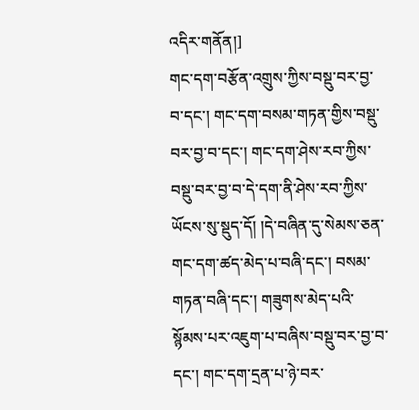འདིར་གནོན།]
གང་དག་བརྩོན་འགྲུས་ཀྱིས་བསྡུ་བར་བྱ་བ་དང་། གང་དག་བསམ་གཏན་གྱིས་བསྡུ་བར་བྱ་བ་དང་། གང་དག་ཤེས་རབ་ཀྱིས་བསྡུ་བར་བྱ་བ་དེ་དག་ནི་ཤེས་རབ་ཀྱིས་ཡོངས་སུ་སྡུད་དོ། །དེ་བཞིན་དུ་སེམས་ཅན་གང་དག་ཚད་མེད་པ་བཞི་དང་། བསམ་གཏན་བཞི་དང་། གཟུགས་མེད་པའི་སྙོམས་པར་འཇུག་པ་བཞིས་བསྡུ་བར་བྱ་བ་དང་། གང་དག་དྲན་པ་ཉེ་བར་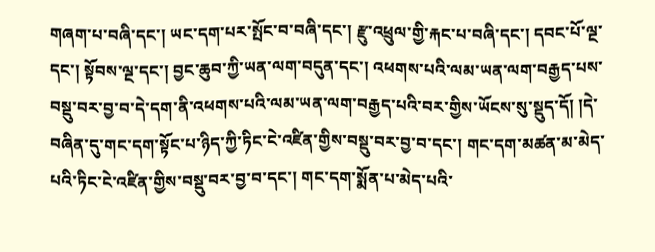གཞག་པ་བཞི་དང་། ཡང་དག་པར་སྤོང་བ་བཞི་དང་། རྫུ་འཕྲུལ་གྱི་རྐང་པ་བཞི་དང་། དབང་པོ་ལྔ་དང་། སྟོབས་ལྔ་དང་། བྱང་ཆུབ་ཀྱི་ཡན་ལག་བདུན་དང་། འཕགས་པའི་ལམ་ཡན་ལག་བརྒྱད་པས་བསྡུ་བར་བྱ་བ་དེ་དག་ནི་འཕགས་པའི་ལམ་ཡན་ལག་བརྒྱད་པའི་བར་གྱིས་ཡོངས་སུ་སྡུད་དོ། །དེ་བཞིན་དུ་གང་དག་སྟོང་པ་ཉིད་ཀྱི་ཏིང་ངེ་འཛིན་གྱིས་བསྡུ་བར་བྱ་བ་དང་། གང་དག་མཚན་མ་མེད་པའི་ཏིང་ངེ་འཛིན་གྱིས་བསྡུ་བར་བྱ་བ་དང་། གང་དག་སྨོན་པ་མེད་པའི་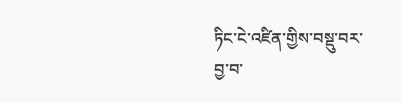ཏིང་ངེ་འཛིན་གྱིས་བསྡུ་བར་བྱ་བ་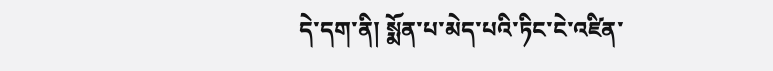དེ་དག་ནི། སྨོན་པ་མེད་པའི་ཏིང་ངེ་འཛིན་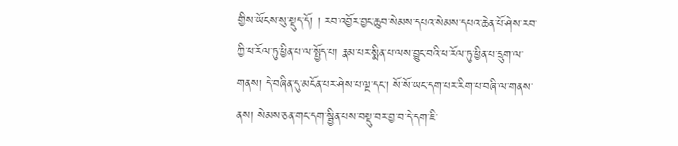གྱིས་ཡོངས་སུ་སྡུད་དོ། ། རབ་འབྱོར་བྱང་ཆུབ་སེམས་དཔའ་སེམས་དཔའ་ཆེན་པོ་ཤེས་རབ་ཀྱི་ཕ་རོལ་ཏུ་ཕྱིན་པ་ལ་སྤྱོད་པ། རྣམ་པར་སྨིན་པ་ལས་བྱུང་བའི་ཕ་རོལ་ཏུ་ཕྱིན་པ་དྲུག་ལ་གནས། དེ་བཞིན་དུ་མངོན་པར་ཤེས་པ་ལྔ་དང་། སོ་སོ་ཡང་དག་པར་རིག་པ་བཞི་ལ་གནས་ནས། སེམས་ཅན་གང་དག་སྦྱིན་པས་བསྡུ་བར་བྱ་བ་དེ་དག་ཇི་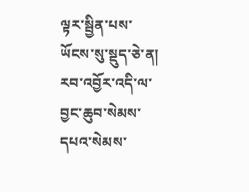ལྟར་སྦྱིན་པས་ཡོངས་སུ་སྡུད་ཅེ་ན། རབ་འབྱོར་འདི་ལ་བྱང་ཆུབ་སེམས་དཔའ་སེམས་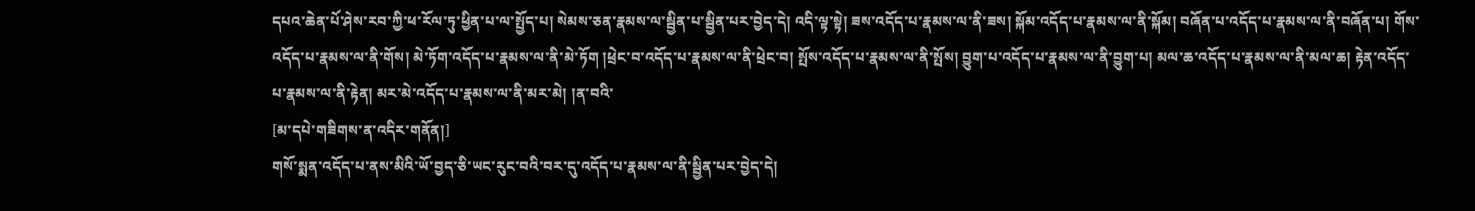དཔའ་ཆེན་པོ་ཤེས་རབ་ཀྱི་ཕ་རོལ་ཏུ་ཕྱིན་པ་ལ་སྤྱོད་པ། སེམས་ཅན་རྣམས་ལ་སྦྱིན་པ་སྦྱིན་པར་བྱེད་དེ། འདི་ལྟ་སྟེ། ཟས་འདོད་པ་རྣམས་ལ་ནི་ཟས། སྐོམ་འདོད་པ་རྣམས་ལ་ནི་སྐོམ། བཞོན་པ་འདོད་པ་རྣམས་ལ་ནི་བཞོན་པ། གོས་འདོད་པ་རྣམས་ལ་ནི་གོས། མེ་ཏོག་འདོད་པ་རྣམས་ལ་ནི་མེ་ཏོག །ཕྲེང་བ་འདོད་པ་རྣམས་ལ་ནི་ཕྲེང་བ། སྤོས་འདོད་པ་རྣམས་ལ་ནི་སྤོས། བྱུག་པ་འདོད་པ་རྣམས་ལ་ནི་བྱུག་པ། མལ་ཆ་འདོད་པ་རྣམས་ལ་ནི་མལ་ཆ། རྟེན་འདོད་པ་རྣམས་ལ་ནི་རྟེན། མར་མེ་འདོད་པ་རྣམས་ལ་ནི་མར་མེ། །ན་བའི་
[མ་དཔེ་གཟིགས་ན་འདིར་གནོན།]
གསོ་སྨན་འདོད་པ་ནས་མིའི་ཡོ་བྱད་ཅི་ཡང་རུང་བའི་བར་དུ་འདོད་པ་རྣམས་ལ་ནི་སྦྱིན་པར་བྱེད་དེ།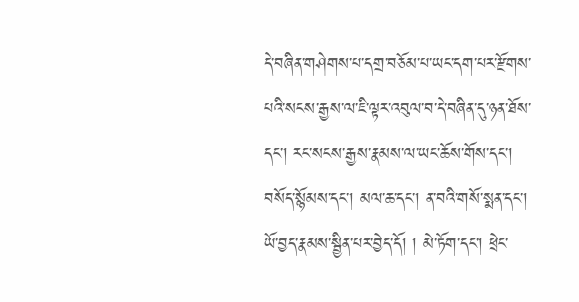དེ་བཞིན་གཤེགས་པ་དགྲ་བཅོམ་པ་ཡང་དག་པར་རྫོགས་པའི་སངས་རྒྱས་ལ་ཇི་ལྟར་འབུལ་བ་དེ་བཞིན་དུ་ཉན་ཐོས་དང་། རང་སངས་རྒྱས་རྣམས་ལ་ཡང་ཆོས་གོས་དང་། བསོད་སྙོམས་དང་། མལ་ཆ་དང་། ན་བའི་གསོ་སྨན་དང་། ཡོ་བྱད་རྣམས་སྦྱིན་པར་བྱེད་དོ། ། མེ་ཏོག་དང་། ཕྲེང་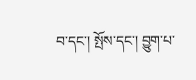བ་དང་། སྤོས་དང་། བྱུག་པ་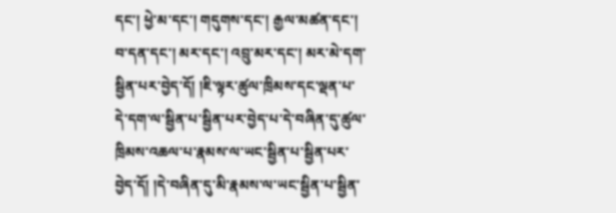དང་། ཕྱེ་མ་དང་། གདུགས་དང་། རྒྱལ་མཚན་དང་། བ་དན་དང་། མར་དང་། འབྲུ་མར་དང་། མར་མེ་དག་སྦྱིན་པར་བྱེད་དོ། །ཇི་ལྟར་ཚུལ་ཁྲིམས་དང་ལྡན་པ་དེ་དག་ལ་སྦྱིན་པ་སྦྱིན་པར་བྱེད་པ་དེ་བཞིན་དུ་ཚུལ་ཁྲིམས་འཆལ་པ་རྣམས་ལ་ཡང་སྦྱིན་པ་སྦྱིན་པར་བྱེད་དོ། །དེ་བཞིན་དུ་མི་རྣམས་ལ་ཡང་སྦྱིན་པ་སྦྱིན་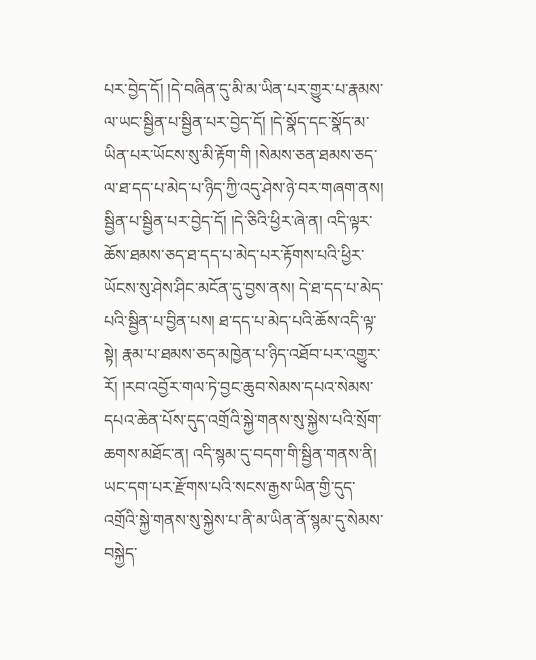པར་བྱེད་དོ། །དེ་བཞིན་དུ་མི་མ་ཡིན་པར་གྱུར་པ་རྣམས་ལ་ཡང་སྦྱིན་པ་སྦྱིན་པར་བྱེད་དོ། །དེ་སྣོད་དང་སྣོད་མ་ཡིན་པར་ཡོངས་སུ་མི་རྟོག་གི །སེམས་ཅན་ཐམས་ཅད་ལ་ཐ་དད་པ་མེད་པ་ཉིད་ཀྱི་འདུ་ཤེས་ཉེ་བར་གཞག་ནས། སྦྱིན་པ་སྦྱིན་པར་བྱེད་དོ། །དེ་ཅིའི་ཕྱིར་ཞེ་ན། འདི་ལྟར་ཆོས་ཐམས་ཅད་ཐ་དད་པ་མེད་པར་རྟོགས་པའི་ཕྱིར་ཡོངས་སུ་ཤེས་ཤིང་མངོན་དུ་བྱས་ནས། དེ་ཐ་དད་པ་མེད་པའི་སྦྱིན་པ་བྱིན་པས། ཐ་དད་པ་མེད་པའི་ཆོས་འདི་ལྟ་སྟེ། རྣམ་པ་ཐམས་ཅད་མཁྱེན་པ་ཉིད་འཐོབ་པར་འགྱུར་རོ། །རབ་འབྱོར་གལ་ཏེ་བྱང་ཆུབ་སེམས་དཔའ་སེམས་དཔའ་ཆེན་པོས་དུད་འགྲོའི་སྐྱེ་གནས་སུ་སྐྱེས་པའི་སྲོག་ཆགས་མཐོང་ན། འདི་སྙམ་དུ་བདག་གི་སྦྱིན་གནས་ནི། ཡང་དག་པར་རྫོགས་པའི་སངས་རྒྱས་ཡིན་གྱི་དུད་འགྲོའི་སྐྱེ་གནས་སུ་སྐྱེས་པ་ནི་མ་ཡིན་ནོ་སྙམ་དུ་སེམས་བསྐྱེད་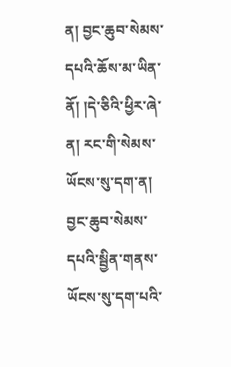ན། བྱང་ཆུབ་སེམས་དཔའི་ཆོས་མ་ཡིན་ནོ། །དེ་ཅིའི་ཕྱིར་ཞེ་ན། རང་གི་སེམས་ཡོངས་སུ་དག་ན། བྱང་ཆུབ་སེམས་དཔའི་སྦྱིན་གནས་ཡོངས་སུ་དག་པའི་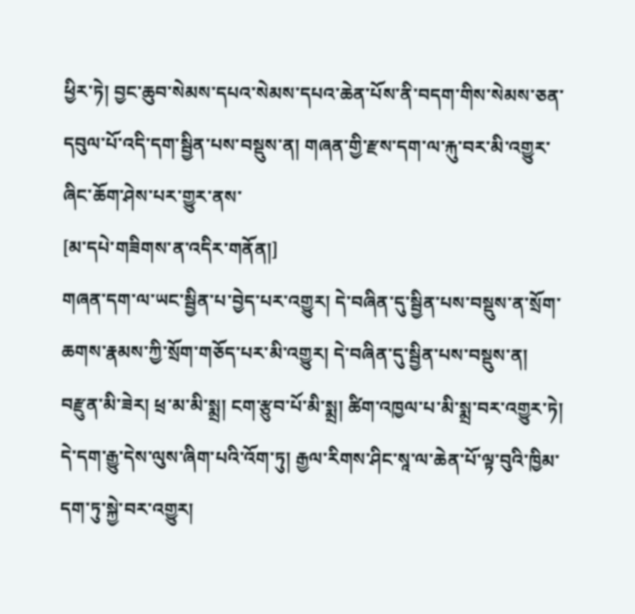ཕྱིར་ཏེ། བྱང་ཆུབ་སེམས་དཔའ་སེམས་དཔའ་ཆེན་པོས་ནི་བདག་གིས་སེམས་ཅན་དབུལ་པོ་འདི་དག་སྦྱིན་པས་བསྡུས་ན། གཞན་གྱི་རྫས་དག་ལ་རྐུ་བར་མི་འགྱུར་ཞིང་ཆོག་ཤེས་པར་གྱུར་ནས་
[མ་དཔེ་གཟིགས་ན་འདིར་གནོན།]
གཞན་དག་ལ་ཡང་སྦྱིན་པ་བྱེད་པར་འགྱུར། དེ་བཞིན་དུ་སྦྱིན་པས་བསྡུས་ན་སྲོག་ཆགས་རྣམས་ཀྱི་སྲོག་གཅོད་པར་མི་འགྱུར། དེ་བཞིན་དུ་སྦྱིན་པས་བསྡུས་ན། བརྫུན་མི་ཟེར། ཕྲ་མ་མི་སྨྲ། ངག་རྩུབ་པོ་མི་སྨྲ། ཚིག་འཁྱལ་པ་མི་སྨྲ་བར་འགྱུར་ཏེ། དེ་དག་རྒྱུ་དེས་ལུས་ཞིག་པའི་འོག་ཏུ། རྒྱལ་རིགས་ཤིང་སཱ་ལ་ཆེན་པོ་ལྟ་བུའི་ཁྱིམ་དག་ཏུ་སྐྱེ་བར་འགྱུར།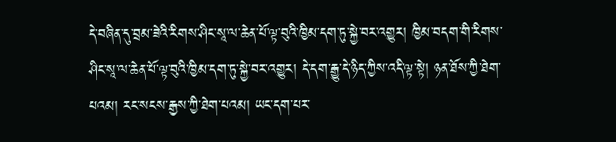དེ་བཞིན་དུ་བྲམ་ཟེའི་རིགས་ཤིང་སཱ་ལ་ཆེན་པོ་ལྟ་བུའི་ཁྱིམ་དག་ཏུ་སྐྱེ་བར་འགྱུར། ཁྱིམ་བདག་གི་རིགས་ཤིང་སཱ་ལ་ཆེན་པོ་ལྟ་བུའི་ཁྱིམ་དག་ཏུ་སྐྱེ་བར་འགྱུར། དེ་དག་རྒྱུ་དེ་ཉིད་ཀྱིས་འདི་ལྟ་སྟེ། ཉན་ཐོས་ཀྱི་ཐེག་པའམ། རང་སངས་རྒྱས་ཀྱི་ཐེག་པའམ། ཡང་དག་པར་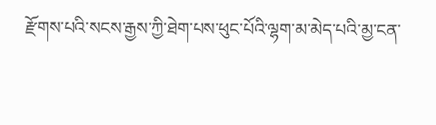རྫོགས་པའི་སངས་རྒྱས་ཀྱི་ཐེག་པས་ཕུང་པོའི་ལྷག་མ་མེད་པའི་མྱ་ངན་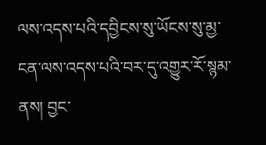ལས་འདས་པའི་དབྱིངས་སུ་ཡོངས་སུ་མྱ་ངན་ལས་འདས་པའི་བར་དུ་འགྱུར་རོ་སྙམ་ནས། བྱང་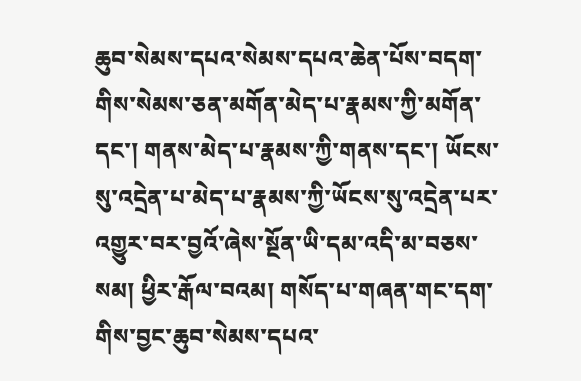ཆུབ་སེམས་དཔའ་སེམས་དཔའ་ཆེན་པོས་བདག་གིས་སེམས་ཅན་མགོན་མེད་པ་རྣམས་ཀྱི་མགོན་དང་། གནས་མེད་པ་རྣམས་ཀྱི་གནས་དང་། ཡོངས་སུ་འདྲེན་པ་མེད་པ་རྣམས་ཀྱི་ཡོངས་སུ་འདྲེན་པར་འགྱུར་བར་བྱའོ་ཞེས་སྔོན་ཡི་དམ་འདི་མ་བཅས་སམ། ཕྱིར་རྒོལ་བའམ། གསོད་པ་གཞན་གང་དག་གིས་བྱང་ཆུབ་སེམས་དཔའ་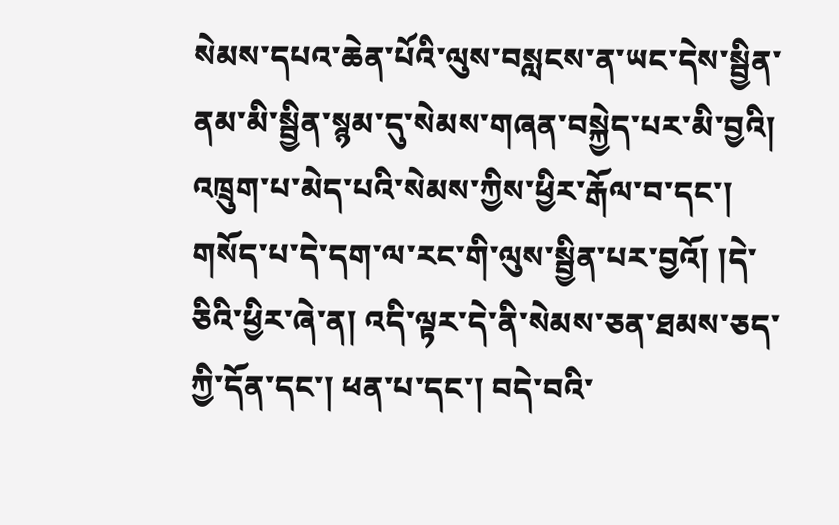སེམས་དཔའ་ཆེན་པོའི་ལུས་བསླངས་ན་ཡང་དེས་སྦྱིན་ནམ་མི་སྦྱིན་སྙམ་དུ་སེམས་གཞན་བསྐྱེད་པར་མི་བྱའི། འཁྲུག་པ་མེད་པའི་སེམས་ཀྱིས་ཕྱིར་རྒོལ་བ་དང་། གསོད་པ་དེ་དག་ལ་རང་གི་ལུས་སྦྱིན་པར་བྱའོ། །དེ་ཅིའི་ཕྱིར་ཞེ་ན། འདི་ལྟར་དེ་ནི་སེམས་ཅན་ཐམས་ཅད་ཀྱི་དོན་དང་། ཕན་པ་དང་། བདེ་བའི་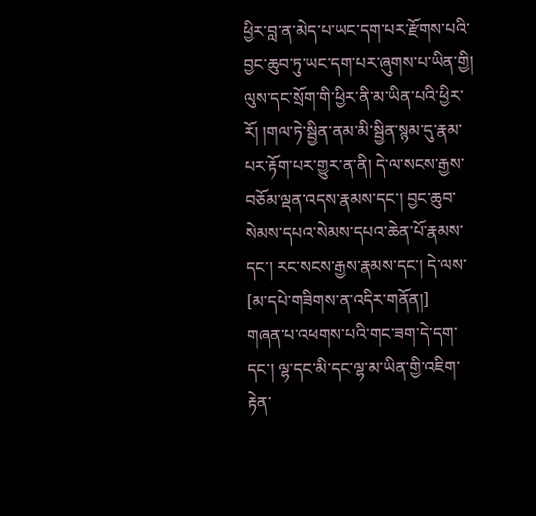ཕྱིར་བླ་ན་མེད་པ་ཡང་དག་པར་རྫོགས་པའི་བྱང་ཆུབ་ཏུ་ཡང་དག་པར་ཞུགས་པ་ཡིན་གྱི། ལུས་དང་སྲོག་གི་ཕྱིར་ནི་མ་ཡིན་པའི་ཕྱིར་རོ། །གལ་ཏེ་སྦྱིན་ནམ་མི་སྦྱིན་སྙམ་དུ་རྣམ་པར་རྟོག་པར་གྱུར་ན་ནི། དེ་ལ་སངས་རྒྱས་བཅོམ་ལྡན་འདས་རྣམས་དང་། བྱང་ཆུབ་སེམས་དཔའ་སེམས་དཔའ་ཆེན་པོ་རྣམས་དང་། རང་སངས་རྒྱས་རྣམས་དང་། དེ་ལས་
[མ་དཔེ་གཟིགས་ན་འདིར་གནོན།]
གཞན་པ་འཕགས་པའི་གང་ཟག་དེ་དག་དང་། ལྷ་དང་མི་དང་ལྷ་མ་ཡིན་གྱི་འཇིག་རྟེན་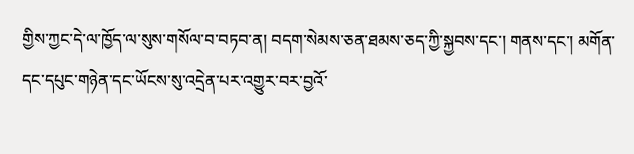གྱིས་ཀྱང་དེ་ལ་ཁྱོད་ལ་སུས་གསོལ་བ་བཏབ་ན། བདག་སེམས་ཅན་ཐམས་ཅད་ཀྱི་སྐྱབས་དང་། གནས་དང་། མགོན་དང་དཔུང་གཉེན་དང་ཡོངས་སུ་འདྲེན་པར་འགྱུར་བར་བྱའོ་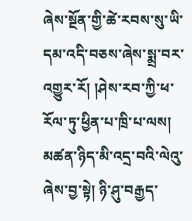ཞེས་སྔོན་གྱི་ཚེ་རབས་སུ་ཡི་དམ་འདི་བཅས་ཞེས་སྨྲ་བར་འགྱུར་རོ། །ཤེས་རབ་ཀྱི་ཕ་རོལ་ཏུ་ཕྱིན་པ་ཁྲི་པ་ལས། མཚན་ཉིད་མི་འདྲ་བའི་ལེའུ་ཞེས་བྱ་སྟེ། ཉི་ཤུ་བརྒྱད་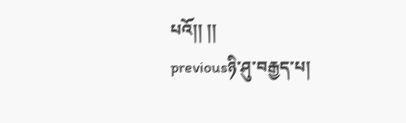པའོ།། །།
previousཉི་ཤུ་བརྒྱད་པ།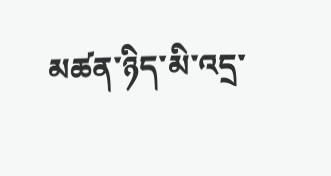མཚན་ཉིད་མི་འདྲ་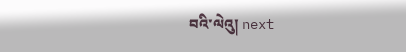བའི་ལེའུ། next